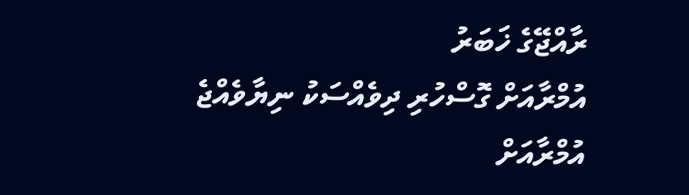ރާއްޖޭގެ ޚަބަރު
އުމްރާއަށް ގޮސްހުރި ދިވެއްސަކު ނިޔާވެއްޖެ
އުމްރާއަށް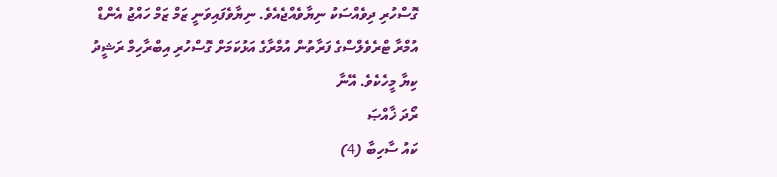ގޮސްހުރި ދިވެއްސަކު ނިޔާވެއްޖެއެވެ. ނިޔާވެފައިވަނީ ޒަމް ޒަމް ހައްޖު އެންޑް އުމްރާ ޓްރެވެލްސްގެ ފަރާތުން އުމްރާގެ އަޅުކަމަށް ގޮސްހުރި އިބްރާހިމް ރަޝީދު ކިޔާ މީހެކެވެ. އޭނާ
ރޯދަ ޚާއްޞަ
ކައު ސާހިބާ (4)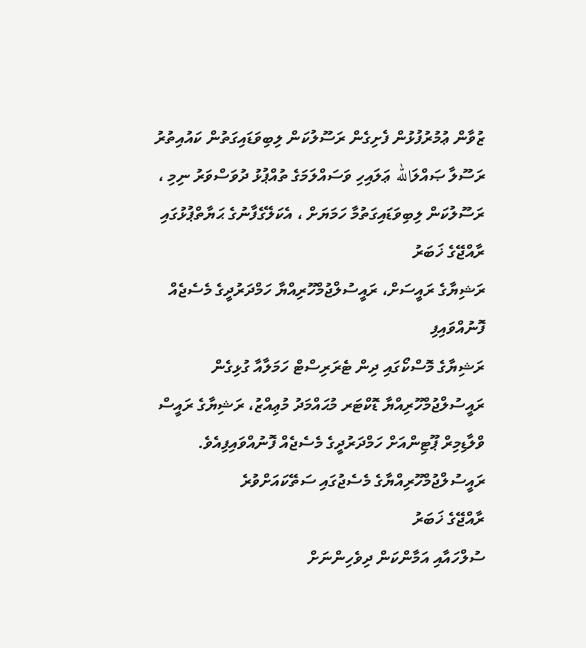ޒުވާން ޢުމުރުފުޅުން ފެށިގެން ރަސޫލުކަން ލިބިވަޑައިގަތުން ކައުއިތުރު ރަސޫލާ ޞައްލަالله ޢަލައިހި ވަސައްލަމަގެ ތުއްޕުޅު ދުވަސްވަރު ނިމި ، ރަސޫލުކަން ލިބިވަޑައިގަތުމާ ހަމަޔަށް ، އެކަލޭގެފާނުގެ ޙަޔާތްޕުޅުގައި
ރާއްޖޭގެ ޚަބަރު
ރަޝިޔާގެ ރައީސަށް، ރައީސުލްޖުމްހޫރިއްޔާ ހަމްދަރުދީގެ މެސެޖެއް ފޮނުއްވައިފި
ރަޝިޔާގެ މޮސްކޯގައި ދިން ޓެރަރިސްޓް ހަމަލާއާ ގުޅިގެން ރައީސުލްޖުމްހޫރިއްޔާ ޑޮކްޓަރ މުޙައްމަދު މުޢިއްޒު، ރަޝިޔާގެ ރައީސް ވްލާޑިމިރް ޕޫޓިންއަށް ހަމްދަރުދީގެ މެސެޖެއް ފޮނުއްވައިފިއެވެ. ރައީސުލްޖުމްހޫރިއްޔާގެ މެސެޖުގައި ސަތޭކައަށްވުރެ
ރާއްޖޭގެ ޚަބަރު
ސުލްހައާއި އަމާންކަން ދިވެހިންނަށް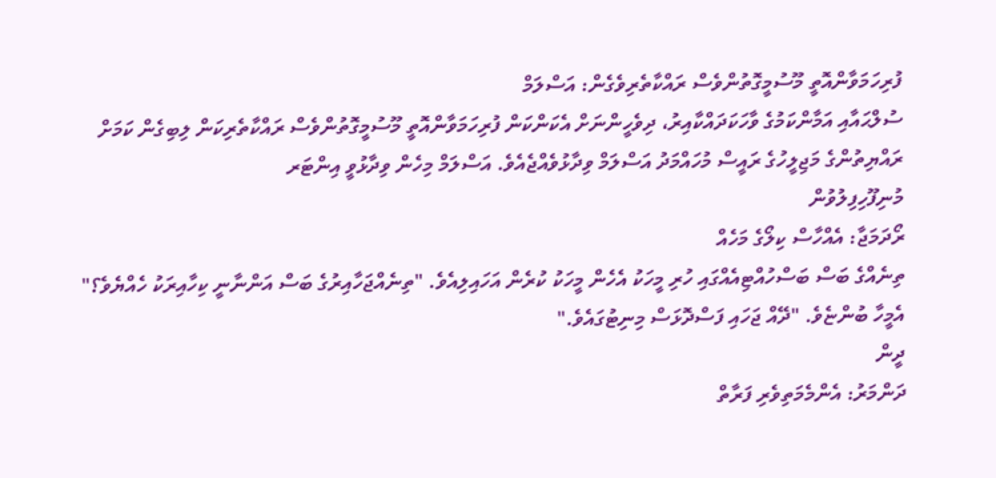ފުރިހަމަވާންއޮތީ މޫސުމީގޮތުންވެސް ރައްކާތެރިވެގެން: އަސްލަމް
ސުލްޙައާއި އަމާންކަމުގެ ވާހަކަދައްކާއިރު، ދިވެހީންނަށް އެކަންކަން ފުރިހަމަވާންއޮތީ މޫސުމީގޮތުންވެސް ރައްކާތެރިކަން ލިބިގެން ކަމަށް ރައްޔިތުންގެ މަޖިލީހުގެ ރައީސް މުހައްމަދު އަސްލަމް ވިދާޅުވެއްޖެއެވެ. އަސްލަމް މިހެން ވިދާޅުވީ އިންޓަރ
މުނިފޫހިފިލުވުން
ރޯދަމަޖާ: އެއްހާސް ކިލޯގެ މަހެއް
ތިނެއްގެ ބަސް ބަސްހުއްޓިއެއްގައި ހުރި މީހަކު އެހެން މީހަކު ކުރެން އަހައިލިއެވެ. "ތިނެއްޖަހާއިރުގެ ބަސް އަންނާނީ ކިހާއިރަކު ހެއްޔެވެ؟" އެމީހާ ބުންޏެވެ. "ދޭއް ޖަހައި ފަސްދޮޅަސް މިނިޓުގައެވެ."
ދީން
ދަންމަރު: އެންމެމަތިވެރި ފަރާތް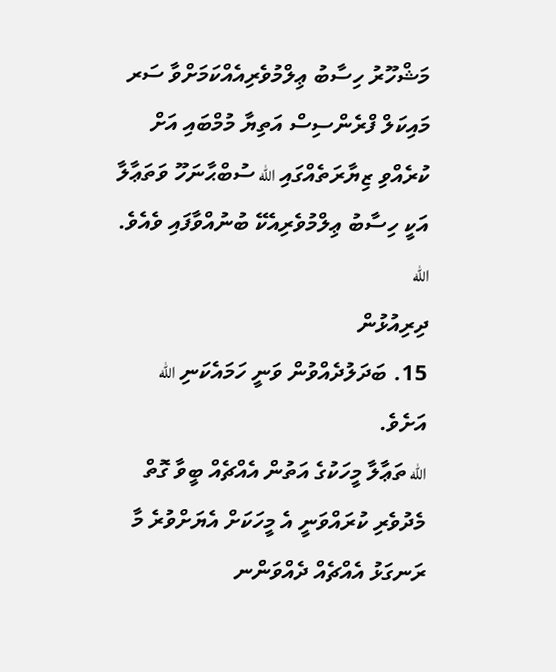މަޝްހޫރު ހިސާބު ޢިލްމުވެރިއެއްކަމަށްވާ ސަރ މައިކަލް ފްރެންސިސް އަތިޔާ މުމްބައި އަށް ކުރެއްވި ޒިޔާރަތެއްގައި الله ސުބްޙާނަހޫ ވަތަޢާލާ އަކީ ހިސާބު ޢިލްމުވެރިއެކޭ ބުނުއްވާފައި ވެއެވެ. الله
ދިރިއުޅުން
15. ބަދަލުދެއްވުން ވަނީ ހަމައެކަނި الله އަށެވެ.
الله ތަޢާލާ މީހަކުގެ އަތުން އެއްޗެއް ބީވާ ގޮތް މެދުވެރި ކުރައްވަނީ އެ މީހަކަށް އެޔަށްވުރެ މާ ރަނގަޅު އެއްޗެއް ދެއްވަންނ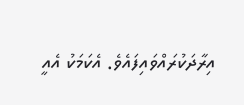އިރާދަކުރައްވައިފައެވެ. އެކަމަކު އެއީ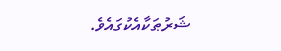ޝަރުޠަކާއެކުގައެވެ.